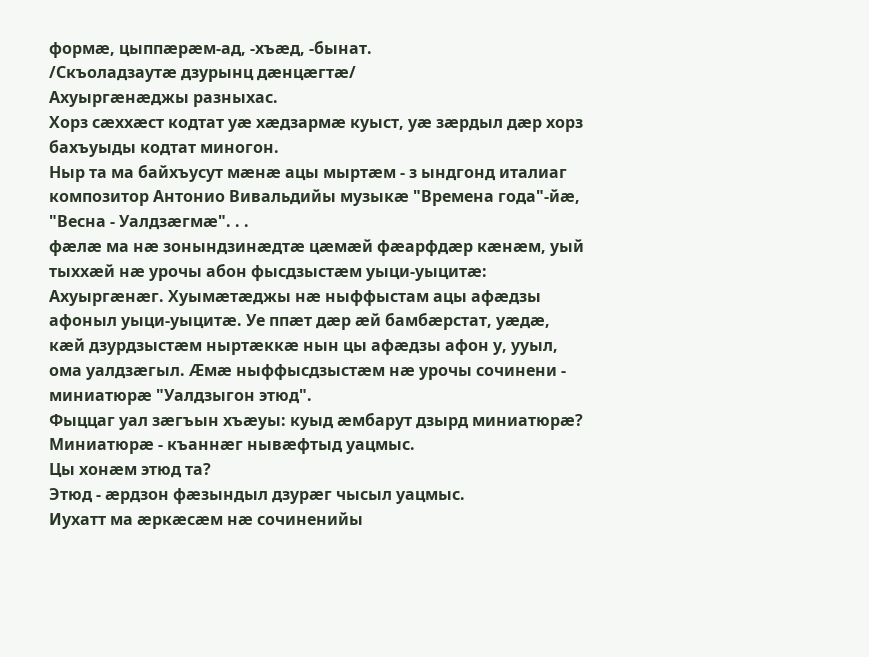формæ, цыппæрæм-ад, -хъæд, -бынат.
/Скъоладзаутæ дзурынц дæнцæгтæ/
Ахуыргæнæджы разныхас.
Хорз сæххæст кодтат уæ хæдзармæ куыст, уæ зæрдыл дæр хорз бахъуыды кодтат миногон.
Ныр та ма байхъусут мæнæ ацы мыртæм - з ындгонд италиаг композитор Антонио Вивальдийы музыкæ "Времена года"-йæ, "Весна - Уалдзæгмæ". . .
фæлæ ма нæ зонындзинæдтæ цæмæй фæарфдæр кæнæм, уый тыххæй нæ урочы абон фысдзыстæм уыци-уыцитæ:
Ахуыргæнæг. Хуымæтæджы нæ ныффыстам ацы афæдзы афоныл уыци-уыцитæ. Уе ппæт дæр æй бамбæрстат, уæдæ, кæй дзурдзыстæм ныртæккæ нын цы афæдзы афон у, ууыл, ома уалдзæгыл. Æмæ ныффысдзыстæм нæ урочы сочинени - миниатюрæ "Уалдзыгон этюд".
Фыццаг уал зæгъын хъæуы: куыд æмбарут дзырд миниатюрæ?
Миниатюрæ - къаннæг нывæфтыд уацмыс.
Цы хонæм этюд та?
Этюд - æрдзон фæзындыл дзурæг чысыл уацмыс.
Иухатт ма æркæсæм нæ сочиненийы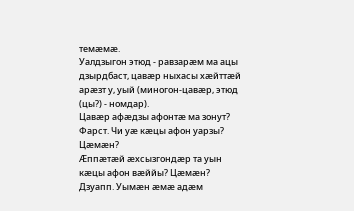темæмæ.
Уалдзыгон этюд - равзарæм ма ацы дзырдбаст, цавæр ныхасы хæйттæй арæзт у, уый (миногон-цавæр, этюд (цы?) - номдар).
Цавæр афæдзы афонтæ ма зонут?
Фарст. Чи уæ кæцы афон уарзы? Цæмæн?
Æппæтæй æхсызгондæр та уын кæцы афон вæййы? Цæмæн?
Дзуапп. Уымæн æмæ адæм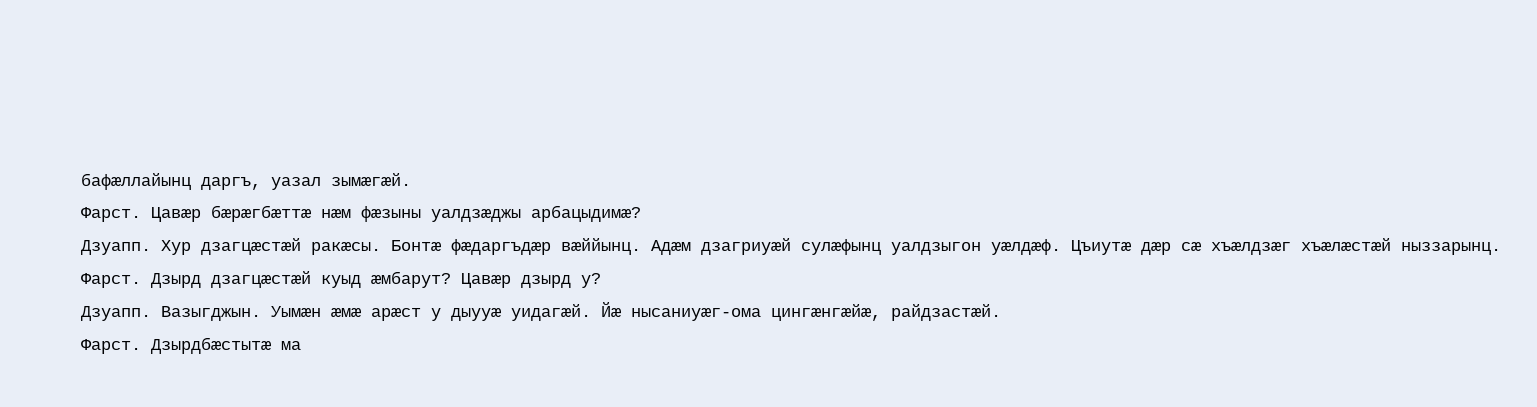бафæллайынц даргъ, уазал зымæгæй.
Фарст. Цавæр бæрæгбæттæ нæм фæзыны уалдзæджы арбацыдимæ?
Дзуапп. Хур дзагцæстæй ракæсы. Бонтæ фæдаргъдæр вæййынц. Адæм дзагриуæй сулæфынц уалдзыгон уæлдæф. Цъиутæ дæр сæ хъæлдзæг хъæлæстæй ныззарынц.
Фарст. Дзырд дзагцæстæй куыд æмбарут? Цавæр дзырд у?
Дзуапп. Вазыгджын. Уымæн æмæ арæст у дыууæ уидагæй. Йæ нысаниуæг-ома цингæнгæйæ, райдзастæй.
Фарст. Дзырдбæстытæ ма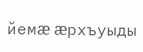йемæ æрхъуыды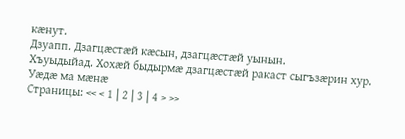кæнут.
Дзуапп. Дзагцæстæй кæсын, дзагцæстæй уынын.
Хъуыдыйад. Хохæй быдырмæ дзагцæстæй ракаст сыгъзæрин хур.
Уæдæ ма мæнæ
Страницы: << < 1 | 2 | 3 | 4 > >>